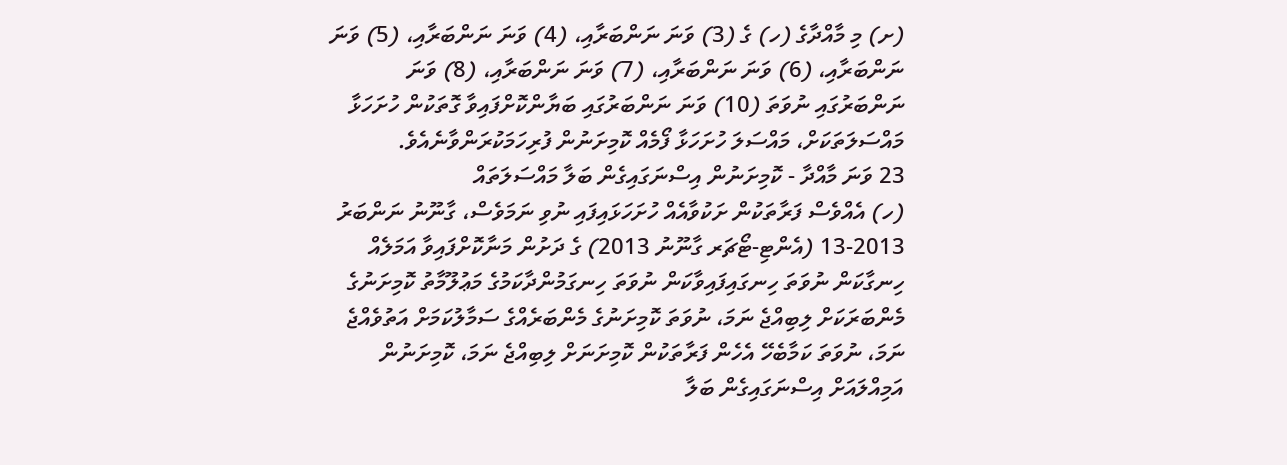(ށ) މި މާއްދާގެ (ހ) ގެ (3) ވަނަ ނަންބަރާއި، (4) ވަނަ ނަންބަރާއި، (5) ވަނަ ނަންބަރާއި، (6) ވަނަ ނަންބަރާއި، (7) ވަނަ ނަންބަރާއި، (8) ވަނަ ނަންބަރުގައި ނުވަތަ (10) ވަނަ ނަންބަރުގައި ބަޔާންކޮށްފައިވާ ގޮތަކުން ހުށަހަޅާ މައްސަލަތަކަށް، މައްސަލަ ހުށަހަޅާ ފޯމެއް ކޮމިށަނުން ފުރިހަމަކުރަންވާނެއެވެ.
23 ވަނަ މާއްދާ - ކޮމިށަނުން އިސްނަގައިގެން ބަލާ މައްސަލަތައް
(ހ) އެއްވެސް ފަރާތަކުން ށަކުވާއެއް ހުށަހަޅައިފައި ނުވި ނަމަވެސް، ގާނޫނު ނަންބަރު 2013-13 (އެންޓި-ޓޯޗަރ ގާނޫނު 2013) ގެ ދަށުން މަނާކޮށްފައިވާ އަމަލެއް ހިނގާކަން ނުވަތަ ހިނގައިފައިވާކަން ނުވަތަ ހިނގަމުންދާކަމުގެ މަޢުލޫމާތު ކޮމިށަނުގެ މެންބަރަކަށް ލިބިއްޖެ ނަމަ، ނުވަތަ ކޮމިށަނުގެ މެންބަރެއްގެ ސަމާލުކަމަށް އަތުވެއްޖެ ނަމަ، ނުވަތަ ކަމާބެހޭ އެހެން ފަރާތަކުން ކޮމިށަނަށް ލިބިއްޖެ ނަމަ، ކޮމިށަނުން އަމިއްލައަށް އިސްނަގައިގެން ބަލާ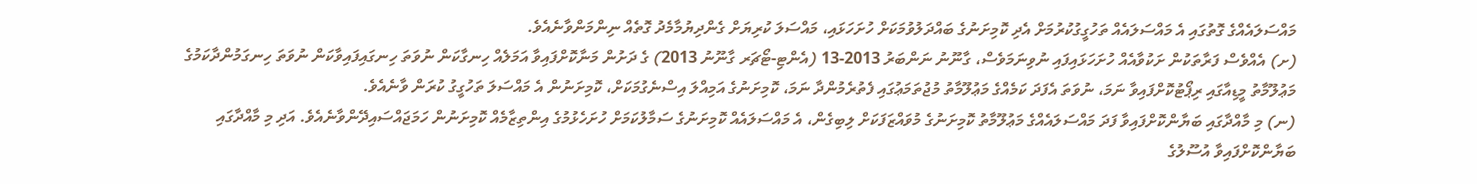މައްސަލައެއްގެ ގޮތުގައި އެ މައްސަލައެއް ތަހުގީގުކުރުމަށް އެދި ކޮމިށަނުގެ ބައްދަލުވުމަކަށް ހުށަހަޅައި، މައްސަލަ ކުރިޔަށް ގެންދިޔުމާމެދު ގޮތެއް ނިންމަންވާނެއެވެ.
(ށ) އެއްވެސް ފަރާތަކުން ށަކުވާއެއް ހުށަހަޅައިފައި ނުވިނަމަވެސް، ގާނޫނު ނަންބަރު 2013-13 (އެންޓި-ޓޯޗަރ ގާނޫނު 2013) ގެ ދަށުން މަނާކޮށްފައިވާ އަމަލެއް ހިނގާކަން ނުވަތަ ހިނގައިފައިވާކަން ނުވަތަ ހިނގަމުންދާކަމުގެ މަޢުލޫމާތު މީޑިއާގައި ރިޕޯޓުކޮށްފައިވާ ނަމަ، ނުވަތަ އެފަދަ ކަމެއްގެ މަޢުލޫމާތު މުޖުތަމަޢުގައި ފެތުރެމުންދާ ނަމަ، ކޮމިށަނުގެ އަމިއްލަ އިސްނެގުމަކަށް، ކޮމިށަނުން އެ މައްސަލަ ތަހުގީގު ކުރަން ވާނެއެވެ.
(ނ) މި މާއްދާގައި ބަޔާންކޮށްފައިވާ ފަދަ މައްސަލައެއްގެ މަޢުލޫމާތު ކޮމިށަނުގެ މުވައްޒަފަކަށް ލިބިގެން، އެ މައްސަލައެއް ކޮމިށަނުގެ ސަމާލުކަމަށް ހުށަހެޅުމުގެ އިންތިޒާމެއް ކޮމިށަނުން ހަމަޖައްސައިދޭންވާނެއެވެ. އަދި މި މާއްދާގައި ބަޔާންކޮށްފައިވާ އުސޫލުގެ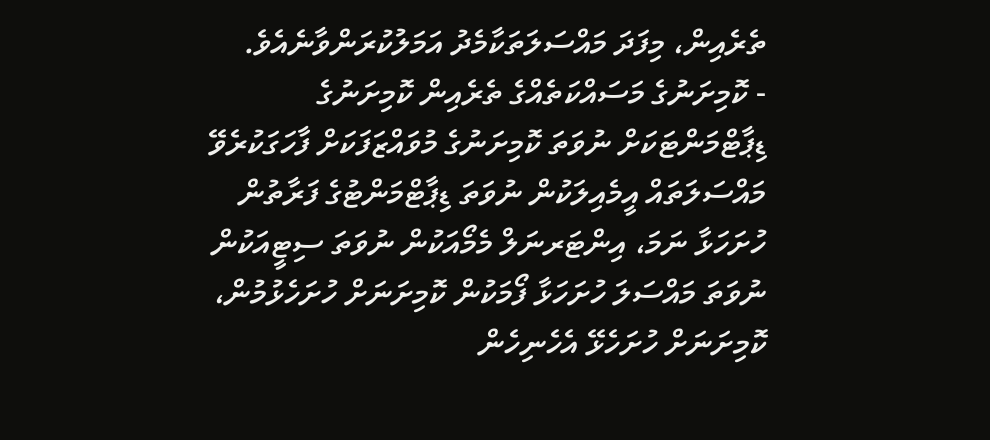ތެރެއިން، މިފަދަ މައްސަލަތަކާމެދު އަމަލުކުރަންވާނެއެވެ.
- ކޮމިށަނުގެ މަސައްކަތެއްގެ ތެރެއިން ކޮމިށަނުގެ ޑިޕާޓްމަންޓަކަށް ނުވަތަ ކޮމިށަނުގެ މުވައްޒަފަކަށް ފާހަގަކުރެވޭ މައްސަލަތައް އީމެއިލަކުން ނުވަތަ ޑިޕާޓްމަންޓުގެ ފަރާތުން ހުށަހަޅާ ނަމަ، އިންޓަރނަލް މެމޯއަކުން ނުވަތަ ސިޓީއަކުން ނުވަތަ މައްސަލަ ހުށަހަޅާ ފޯމަކުން ކޮމިށަނަށް ހުށަހެޅުމުން، ކޮމިށަނަށް ހުށަހެޅޭ އެހެނިހެން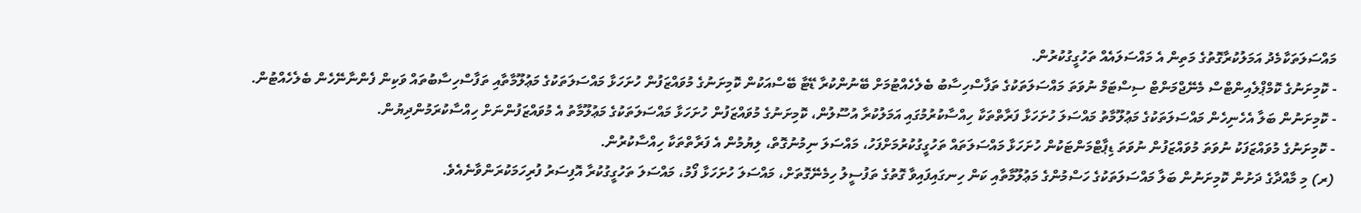މައްސަލަތަކާމެދު އަމަލުކުރާގޮތުގެ މަތިން އެ މައްސަލައެއް ތަހުގީގުކުރުން.
- ކޮމިށަނުގެ ކޮމްޕްލެއިންޓްސް މެނޭޖްމަންޓް ސިސްޓަމް ނުވަތަ މައްސަލަތަކުގެ ތަފާސްހިސާބު ބެލެހެއްޓުމަށް ބޭނުންކުރާ ޑޭޓާ ބޭސްއަކުން ކޮމިށަނުގެ މުވައްޒަފުން ހުށަހަޅާ މައްސަލަތަކުގެ މަޢުލޫމާތާއި ތަފާސްހިސާބުތައް ވަކިން ފެންނާނޭހެން ބެލެހެއްޓުން.
- ކޮމިށަނުން ބަލާ އެހެނިހެން މައްސަލަތަކުގެ މަޢުލޫމާތު މައްސަލަ ހުށަހަޅާ ފަރާތްތަކާ ހިއްސާކުރުމުގައި އަމަލުކުރާ އުސޫލުން، ކޮމިށަނުގެ މުވައްޒަފުން ހުށަހަޅާ މައްސަލަތަކުގެ މަޢުލޫމާތު އެ މުވައްޒަފުންނަށް ހިއްސާކުރަމުންދިޔުން.
- ކޮމިށަނުގެ މުވައްޒަފަކު ނުވަތަ މުވައްޒަފުން ނުވަތަ ޑިޕާޓްމަންޓަކުން ހުށަހަޅާ މައްސަލަތައް ތަހުގީގުކުރުމަށްފަހު، މައްސަލަ ނިމުނުގޮތް، ލިޔުމުން އެ ފަރާތްތަކާ ހިއްސާކުރުން.
(ރ) މި މާއްދާގެ ދަށުން ކޮމިށަނުން ބަލާ މައްސަލަތަކުގެ ހަސްމުންގެ މަޢުލޫމާތާއި ކަން ހިނގައިފައިވާ ގޮތުގެ ތަފުސީލު ހިމެނޭގޮތަށް، މައްސަލަ ހުށަހަޅާ ފޯމު، މައްސަލަ ތަހުގީގުކުރާ އޮފިސަރު ފުރިހަމަކުރަންވާނެއެވެ.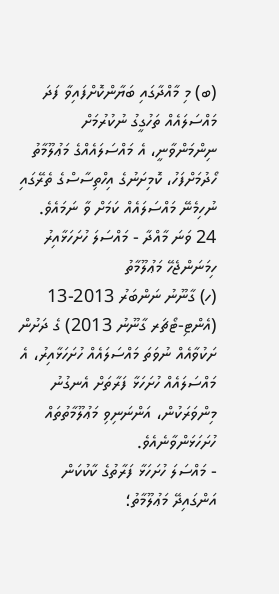(ބ) މި މާއްދާގައި ބަޔާންކޮށްފައިވާ ފަދަ މައްސަލައެއް ތަހުގީގު ނުކުރުމަށް ނިންމަންވާނީ، އެ މައްސަލައެއްގެ މަޢުލޫމާތު ހޯދުމަށްފަހު، ކޮމިށަނުގެ އިހްތިސާސްގެ ތެރޭގައި ނުހިމެނޭ މައްސަލައެއް ކަމަށް ވާ ނަމައެވެ.
24 ވަނަ މާއްދާ - މައްސަލަ ހުށަހަޅާއިރު ހިމަނަންޖެހޭ މަޢުލޫމާތު
(ހ) ގާނޫނު ނަންބަރު 2013-13 (އެންޓި-ޓޯޗަރ ގާނޫނު 2013) ގެ ދަށުން ށަކުވާއެއް ނުވަތަ މައްސަލައެއް ހުށަހަޅާއިރު، އެ މައްސަލައެއް ހުށަހަޅާ ފަރާތަށް އެނގުނު މިންވަރަކުން، އަންނަނިވި މަޢުލޫމާތުތައް ހުށަހަޅަންވާނެއެވެ.
- މައްސަލަ ހުށަހަޅާ ފަރާތުގެ ކާކުކަން އަންގައިދޭ މަޢުލޫމާތު؛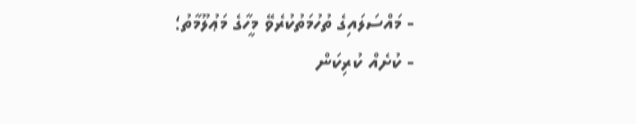- މައްސަލައިގެ ތުހުމަތުކުރެވޭ މީހާގެ މަޢުލޫމާތު؛
- ކުށެއް ކުރިކަން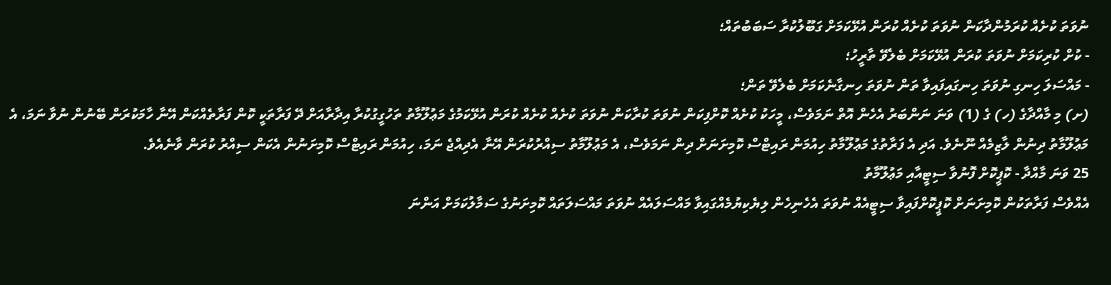ނުވަތަ ކުށެއް ކުރަމުންދާކަން ނުވަތަ ކުށެއް ކުރަން އުޅޭކަމަށް ގަބޫލުކުރާ ސަބަބުތައް؛
- ކުށް ކުރިކަމަށް ނުވަތަ ކުރަން އުޅޭކަމަށް ބެލެވޭ ތާރީހު؛
- މައްސަލަ ހިނގި ނުވަތަ ހިނގައިފައިވާ ތަން ނުވަތަ ހިނގާނެކަމަށް ބެލެވޭ ތަން؛
(ށ) މި މާއްދާގެ (ހ) ގެ (1) ވަނަ ނަންބަރު އެހެން އޮތް ނަމަވެސް، މީހަކު ކުށެއް ކޮށްފިކަން ނުވަތަ ކުރާކަން ނުވަތަ ކުށެއް ކުށެއް ކުރަން އުޅޭކަމުގެ މަޢުލޫމާތު ތަހުގީގުކުރާ އިދާރާއަށް ދޭ ފަރާތަކީ ކޮން ފަރާތެއްކަން އޭނާ ހާމަކުރަން ބޭނުން ނުވާ ނަމަ، އެ މަޢުލޫމާތު ދިނުން ލާޒިމެއް ނޫނެވެ. އަދި އެ ފަރާތުގެ މަޢުލޫމާތު ހިއުމަން ރައިޓްސް ކޮމިށަނަށް ދިން ނަމަވެސް، އެ މަޢުލޫމާތު ސިއްރުކުރަން އޭނާ އެދިއްޖެ ނަމަ، ހިއުމަން ރައިޓްސް ކޮމިށަނުން އެކަން ސިއްރު ކުރަން ވާނެއެވެ.
25 ވަނަ މާއްދާ - ކޮޕީކޮށް ފޮނުވާ ސިޓީއާއި މަޢުލޫމާތު
އެއްވެސް ފަރާތަކުން ކޮމިށަނަށް ކޮޕީކޮށްފައިވާ ސިޓީއެއް ނުވަތަ އެހެނިހެން ލިޔެކިޔުމެއްގައިވާ މައްސަލައެއް ނުވަތަ މައްސަލަތައް ކޮމިށަނުގެ ސަމާލުކަމަށް އަންނަ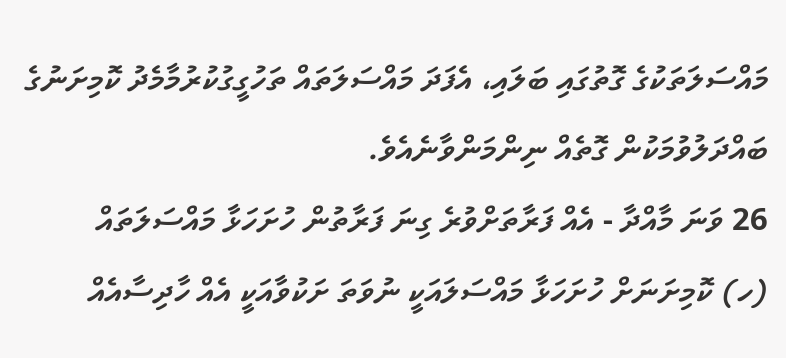މައްސަލަތަކުގެ ގޮތުގައި ބަލައި، އެފަދަ މައްސަލަތައް ތަހުގީގުކުރުމާމެދު ކޮމިށަނުގެ ބައްދަލުވުމަކުން ގޮތެއް ނިންމަންވާނެއެވެ.
26 ވަނަ މާއްދާ - އެއް ފަރާތަށްވުރެ ގިނަ ފަރާތުން ހުށަހަޅާ މައްސަލަތައް
(ހ) ކޮމިށަނަށް ހުށަހަޅާ މައްސަލައަކީ ނުވަތަ ށަކުވާއަކީ އެއް ހާދިސާއެއް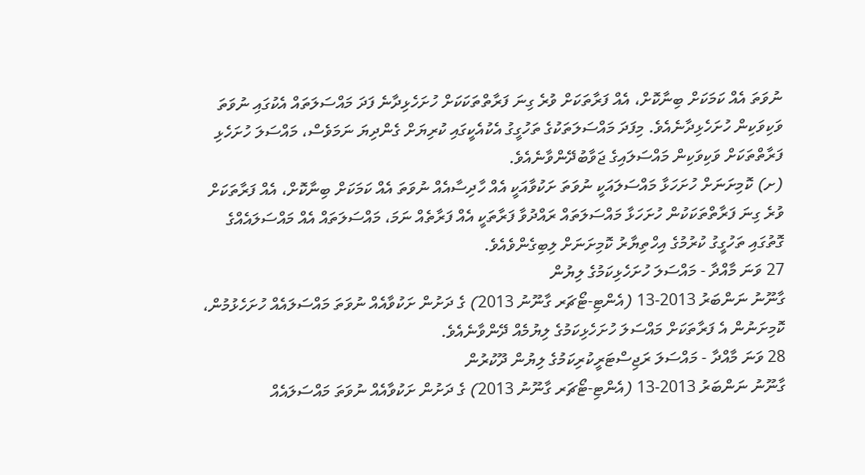ނުވަތަ އެއް ކަމަކަށް ބިނާކޮށް، އެއް ފަރާތަކަށް ވުރެ ގިނަ ފަރާތްތަކަކަށް ހުށަހެޅިދާނެ ފަދަ މައްސަލަތައް އެކުގައި ނުވަތަ ވަކިވަކިން ހުށަހެޅިދާނެއެވެ. މިފަދަ މައްސަލަތަކުގެ ތަހުގީގު އެކުއެކީގައި ކުރިޔަށް ގެންދިޔަ ނަމަވެސް، މައްސަލަ ހުށަހެޅި ފަރާތްތަކަށް ވަކިވަކިން މައްސަލައިގެ ޖަވާބުދޭންވާނެއެވެ.
(ށ) ކޮމިށަނަށް ހުށަހަޅާ މައްސަލައަކީ ނުވަތަ ށަކުވާއަކީ އެއް ހާދިސާއެއް ނުވަތަ އެއް ކަމަކަށް ބިނާކޮށް، އެއް ފަރާތަކަށް ވުރެ ގިނަ ފަރާތްތަކަކުން ހުށަހަޅާ މައްސަލަތައް ރައްދުވާ ފަރާތަކީ އެއް ފަރާތެއް ނަމަ، މައްސަލަތައް އެއް މައްސަލައެއްގެ ގޮތުގައި ތަހުގީގު ކުރުމުގެ އިހްތިޔާރު ކޮމިށަނަށް ލިބިގެންވެއެވެ.
27 ވަނަ މާއްދާ - މައްސަލަ ހުށަހެޅިކަމުގެ ލިޔުން
ގާނޫނު ނަންބަރު 2013-13 (އެންޓި-ޓޯޗަރ ގާނޫނު 2013) ގެ ދަށުން ށަކުވާއެއް ނުވަތަ މައްސަލައެއް ހުށަހެޅުމުން، ކޮމިށަނުން އެ ފަރާތަކަށް މައްސަލަ ހުށަހެޅިކަމުގެ ލިޔުމެއް ދޭންވާނެއެވެ.
28 ވަނަ މާއްދާ - މައްސަލަ ރަޖިސްޓަރީކުރިކަމުގެ ލިޔުން ދޫކުރުން
ގާނޫނު ނަންބަރު 2013-13 (އެންޓި-ޓޯޗަރ ގާނޫނު 2013) ގެ ދަށުން ށަކުވާއެއް ނުވަތަ މައްސަލައެއް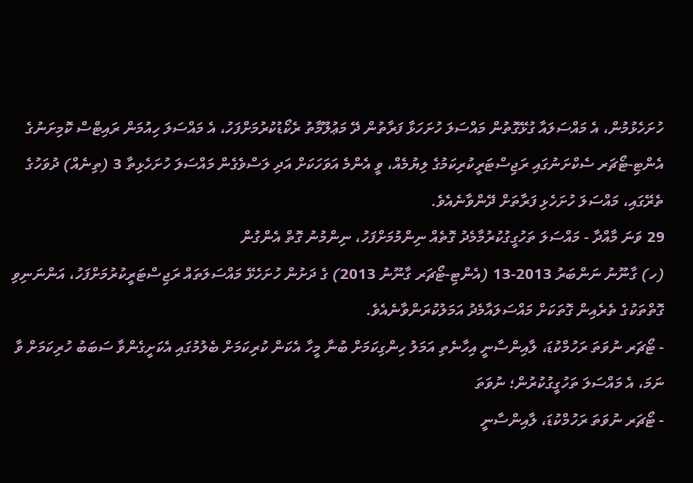ހުށަހެޅުމުން، އެ މައްސަލައާ ގުޅޭގޮތުން މައްސަލަ ހުށަހަޅާ ފަރާތުން ދޭ މަޢުލޫމާތު ރެކޯޑުކުރުމަށްފަހު، އެ މައްސަލަ ހިއުމަން ރައިޓްސް ކޮމިށަނުގެ އެންޓި-ޓޯޗަރ ސެކްށަނުގައި ރަޖިސްޓަރީކުރިކަމުގެ ލިޔުމެއް، ވީ އެންމެ އަވަހަކަށް އަދި ލަސްވެގެން މައްސަލަ ހުށަހެޅިތާ 3 (ތިނެއް) ދުވަހުގެ ތެރޭގައި، މައްސަލަ ހުށަހެޅި ފަރާތަށް ދޭންވާނެއެވެ.
29 ވަނަ މާއްދާ - މައްސަލަ ތަހުގީގުކުރުމާމެދު ގޮތެއް ނިންމުމަށްފަހު، ނިންމުނު ގޮތް އެންގުން
(ހ) ގާނޫނު ނަންބަރު 2013-13 (އެންޓި-ޓޯޗަރ ގާނޫނު 2013) ގެ ދަށުން ހުށަހެޅޭ މައްސަލަތައް ރަޖިސްޓަރީކުރުމަށްފަހު، އަންނަނިވި ގޮތްތަކުގެ ތެރެއިން ގޮތަކަށް މައްސަލައާމެދު އަމަލުކުރަންވާނެއެވެ.
- ޓޯޗަރ ނުވަތަ ރަހުމްކުޑަ، ލާއިންސާނީ އިހާނެތި އަމަލު ހިންގިކަމަށް ބުނާ މީހާ އެކަން ކުރިކަމަށް ބެލުމުގައި އެކަށީގެންވާ ސަބަބު ހުރިކަމަށް ވާ ނަމަ، އެ މައްސަލަ ތަހުގީގުކުރުން؛ ނުވަތަ
- ޓޯޗަރ ނުވަތަ ރަހުމްކުޑަ، ލާއިންސާނީ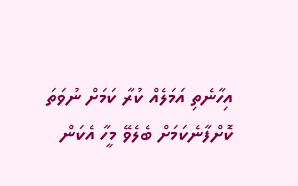އިހާނެތި އަމަލެއް ކުރާ ކަމަށް ނުވަތަ ކޮށްފާނެކަމަށް ބެލެވޭ މީހާ އެކަން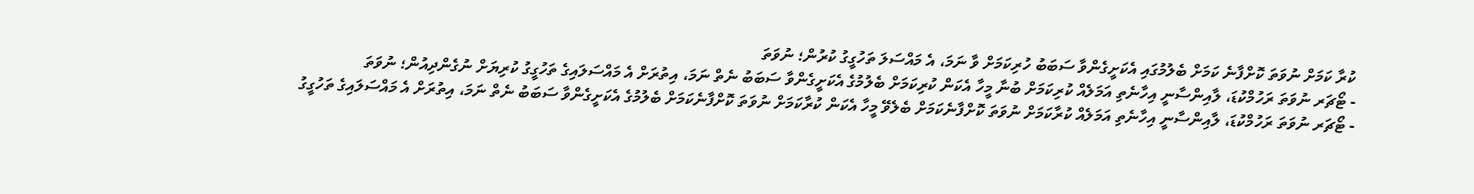ކުރާ ކަމަށް ނުވަތަ ކޮށްފާނެ ކަމަށް ބެލުމުގައި އެކަށީގެންވާ ސަބަބު ހުރިކަމަށް ވާ ނަމަ، އެ މައްސަލަ ތަހުގީގު ކުރުން؛ ނުވަތަ
- ޓޯޗަރ ނުވަތަ ރަހުމްކުޑަ، ލާއިންސާނީ އިހާނެތި އަމަލެއް ކުރިކަމަށް ބުނާ މީހާ އެކަން ކުރިކަމަށް ބެލުމުގެ އެކަށީގެންވާ ސަބަބު ނެތް ނަމަ، އިތުރަށް އެ މައްސަލައިގެ ތަހުގީގު ކުރިޔަށް ނުގެންދިއުން؛ ނުވަތަ
- ޓޯޗަރ ނުވަތަ ރަހުމްކުޑަ، ލާއިންސާނީ އިހާނެތި އަމަލެއް ކުރާކަމަށް ނުވަތަ ކޮށްފާނެކަމަށް ބެލެވޭ މީހާ އެކަން ކުރާކަމަށް ނުވަތަ ކޮށްފާނެކަމަށް ބެލުމުގެ އެކަށީގެންވާ ސަބަބު ނެތް ނަމަ، އިތުރަށް އެ މައްސަލައިގެ ތަހުގީގު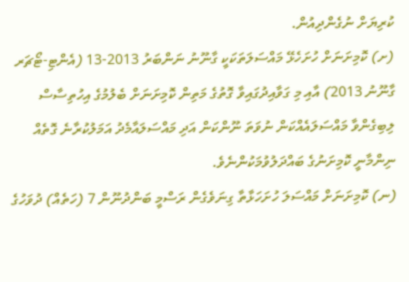ކުރިޔަށް ނުގެންދިއުން.
(ށ) ކޮމިށަނަށް ހުށަހެޅޭ މައްސަލަތަކަކީ ގާނޫނު ނަންބަރު 2013-13 (އެންޓި-ޓޯޗަރ ގާނޫނު 2013) އާއި މި ގަވާއިދުގައިވާ ގޮތުގެ މަތިން ކޮމިށަނަށް ބެލުމުގެ އިހުތިސާސް ލިބިގެންވާ މައްސަލައެއްކަން ނުވަތަ ނޫންކަން އަދި މައްސަލައާމެދު އަމަލުކުރާނެ ގޮތެއް ނިންމާނީ ކޮމިށަނުގެ ބައްދަލުވުމަކުންނެވެ.
(ނ) ކޮމިށަނަށް މައްސަލަ ހުށަހަޅާތާ ގިނަވެގެން ރަސްމީ ބަންދުނޫން 7 (ހަތެއް) ދުވަހުގެ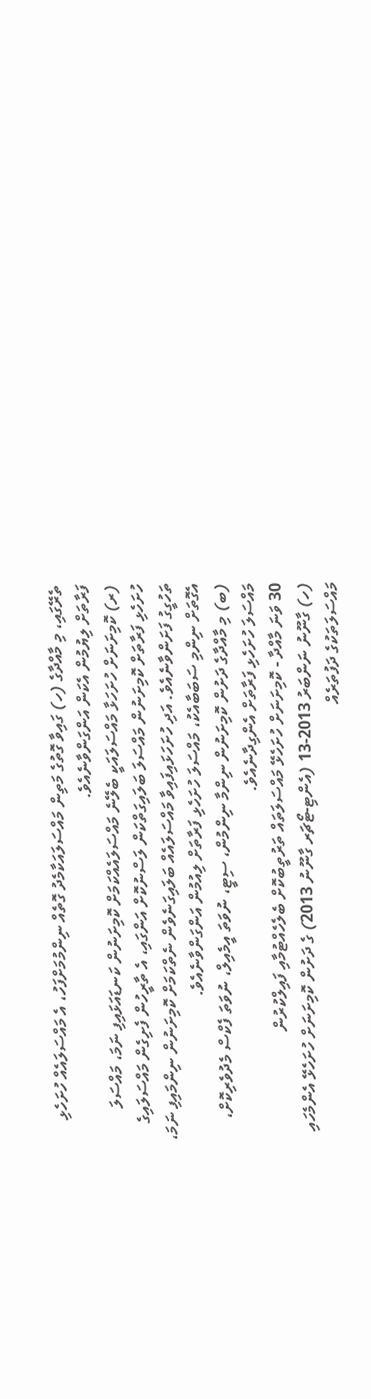ތެރޭގައި، މި މާއްދާގެ (ހ) ގައިވާ ގޮތުގެ މަތިން މައްސަލައަކާމެދު ގޮތެއް ނިންމުމަށްފަހު، އެ މައްސަލައެއް ހުށަހެޅި ފަރާތަށް ލިޔުމުން އެކަން އަންގަންވާނެއެވެ.
(ރ) ކޮމިށަނަށް ހުށަހަޅާ މައްސަލައަކީ ބެލޭނެ މައްސަލައެއްކަމަށް ކޮމިށަނުން ކަނޑައަޅައިފި ނަމަ، މައްސަލަ ހުށަހެޅި ފަރާތަށް ކޮމިށަނުން މައްސަލަ ބަލައިގަތްކަން ލަސްނުކޮށް އަންގައި، އެ ތާރީހުން ފެށިގެން މައްސަލައިގެ ތަހުގީގު ފަށަންވާނެއެވެ. އަދި ހުށަހަޅައިފައިވާ މައްސަލައެއް ބަލައިގަނެވެން ނެތްކަމަށް ކޮމިށަނުން ނިންމައިފި ނަމަ، އެގޮތަށް ނިންމި ސަބަބާއެކު، މައްސަލަ ހުށަހެޅި ފަރާތަށް ލިއުމުން އަންގަންވާނެއެވެ.
(ބ) މި މާއްދާގެ ދަށުން ކޮމިށަނުން ނިންމާ ނިންމުން، ސިޓީ، ނުވަތަ އީމެއިލް، ނުވަތަ ފެކްސް މެދުވެރިކޮށް، މައްސަލަ ހުށަހެޅި ފަރާތަށް އެންގިދާނެއެވެ.
30 ވަނަ މާއްދާ - ކޮމިށަނަށް ހުށަހެޅޭ މައްސަލަތައް ތަރުތީބުކޮށް ބެލެހެއްޓުމާއި ފައިލްކުރުން
(ހ) ގާނޫނު ނަންބަރު 2013-13 (އެންޓި-ޓޯޗަރ ގާނޫނު 2013) ގެ ދަށުން ކޮމިށަނަށް ހުށަހެޅޭ އެންމެހައި މައްސަލަތަކުގެ ދަފުތަރެއް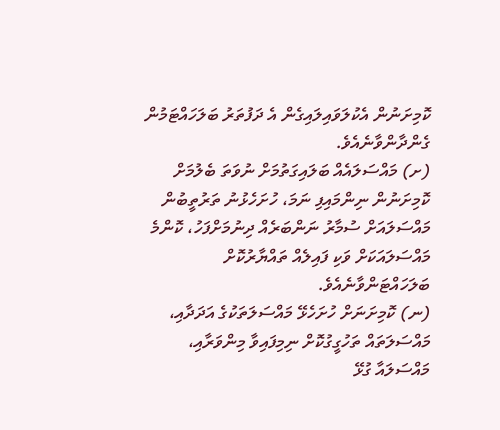ކޮމިށަނުން އެކުލަވައިލައިގެން އެ ދަފުތަރު ބަލަހައްޓަމުން ގެންދާންވާނެއެވެ.
(ށ) މައްސަލައެއް ބަލައިގަތުމަށް ނުވަތަ ބެލުމަށް ކޮމިށަނުން ނިންމައިފި ނަމަ، ހުށަހެޅުނު ތަރުތީބުން މައްސަލައަށް ސުމާރު ނަންބަރެއް ދިނުމަށްފަހު، ކޮންމެ މައްސަލައަކަށް ވަކި ފައިލެއް ތައްޔާރުކޮށް ބަލަހައްޓަންވާނެއެވެ.
(ނ) ކޮމިށަނަށް ހުށަހެޅޭ މައްސަލަތަކުގެ އަދަދާއި، މައްސަލަތައް ތަހުގީގުކޮށް ނިމިފައިވާ މިންވަރާއި، މައްސަލައާ ގުޅޭ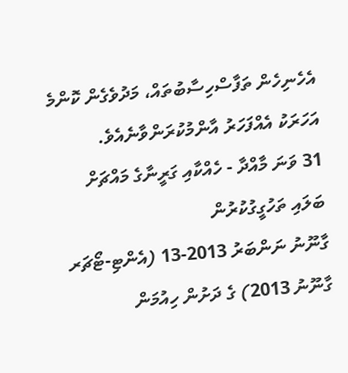އެހެނިހެން ތަފާސްހިސާބުތައް، މަދުވެގެން ކޮންމެ އަހަރަކު އެއްފަހަރު އާންމުކުރަންވާނެއެވެ.
31 ވަނަ މާއްދާ - ހެއްކާއި ގަރީނާގެ މައްޗަށް ބަލައި ތަހުގީގުކުރުން
ގާނޫނު ނަންބަރު 2013-13 (އެންޓި-ޓޯޗަރ ގާނޫނު 2013) ގެ ދަށުން ހިއުމަން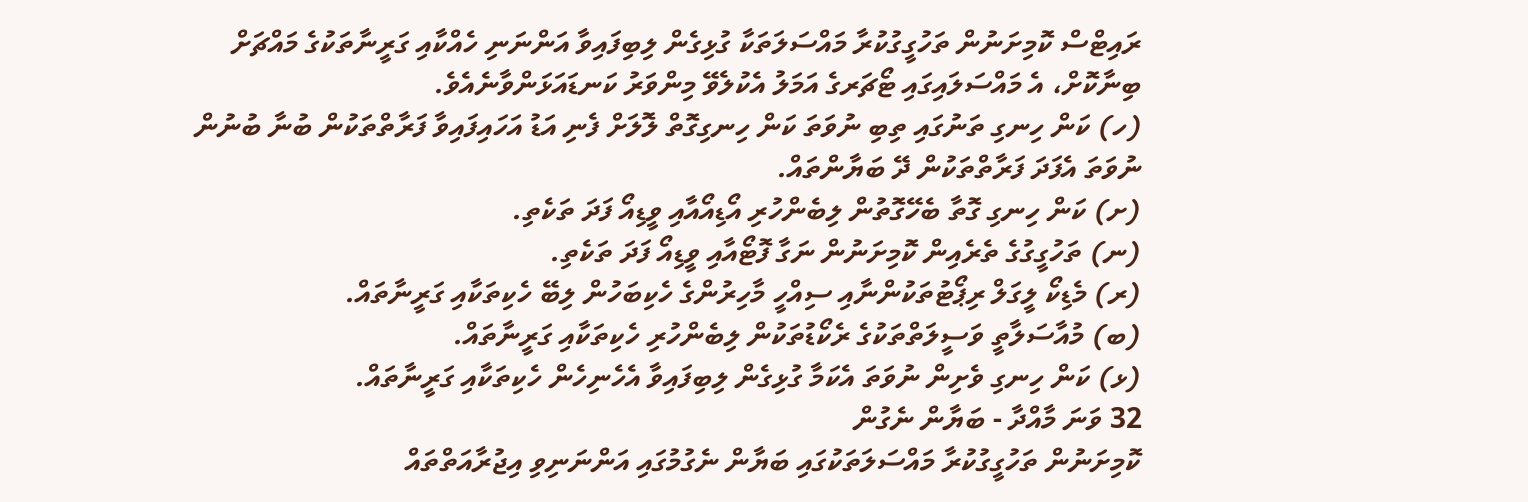ރައިޓްސް ކޮމިށަނުން ތަހުގީގުކުރާ މައްސަލަތަކާ ގުޅިގެން ލިބިފައިވާ އަންނަނި ހެއްކާއި ގަރީނާތަކުގެ މައްޗަށް ބިނާކޮށް، އެ މައްސަލައިގައި ޓޯޗަރގެ އަމަލު އެކުލެވޭ މިންވަރު ކަނޑައަޅަންވާނެއެވެ.
(ހ) ކަން ހިނގި ތަނުގައި ތިބި ނުވަތަ ކަން ހިނގިގޮތް ލޮލަށް ފެނި އަޑު އަހައިފައިވާ ފަރާތްތަކުން ބުނާ ބުނުން ނުވަތަ އެފަދަ ފަރާތްތަކުން ދޭ ބަޔާންތައް.
(ށ) ކަން ހިނގި ގޮތާ ބެހޭގޮތުން ލިބެންހުރި އޯޑިއޯއާއި ވީޑިއޯ ފަދަ ތަކެތި.
(ނ) ތަހުގީގުގެ ތެރެއިން ކޮމިށަނުން ނަގާ ފޮޓޯއާއި ވީޑިއޯ ފަދަ ތަކެތި.
(ރ) މެޑިކޯ ލީގަލް ރިޕޯޓުތަކުންނާއި ސިއްހީ މާހިރުންގެ ހެކިބަހުން ލިބޭ ހެކިތަކާއި ގަރީނާތައް.
(ބ) މުއާސަލާތީ ވަސީލަތްތަކުގެ ރެކޯޑުތަކުން ލިބެންހުރި ހެކިތަކާއި ގަރީނާތައް.
(ޅ) ކަން ހިނގި ވެށިން ނުވަތަ އެކަމާ ގުޅިގެން ލިބިފައިވާ އެހެނިހެން ހެކިތަކާއި ގަރީނާތައް.
32 ވަނަ މާއްދާ - ބަޔާން ނެގުން
ކޮމިށަނުން ތަހުގީގުކުރާ މައްސަލަތަކުގައި ބަޔާން ނެގުމުގައި އަންނަނިވި އިޖުރާއަތްތައް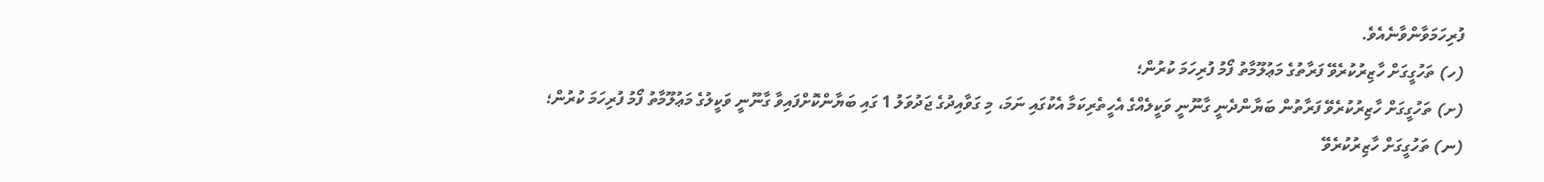ފުރިހަމަވާންވާނެއެވެ.
(ހ) ތަހުގީގަށް ހާޒިރުކުރެވޭ ފަރާތުގެ މަޢުލޫމާތު ފޯމު ފުރިހަމަ ކުރުން؛
(ށ) ތަހުގީގަށް ހާޒިރުކުރެވޭ ފަރާތުން ބަޔާންދެނީ ގާނޫނީ ވަކީލެއްގެ އެހީތެރިކަމާ އެކުގައި ނަމަ، މި ގަވާއިދުގެ ޖަދުވަލު 1 ގައި ބަޔާންކޮށްފައިވާ ގާނޫނީ ވަކީލުގެ މަޢުލޫމާތު ފޯމު ފުރިހަމަ ކުރުން؛
(ނ) ތަހުގީގަށް ހާޒިރުކުރެވޭ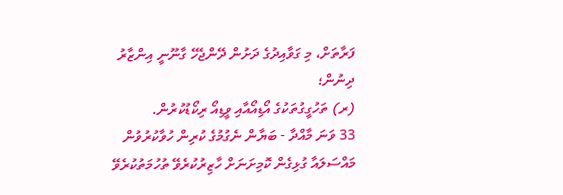ފަރާތަށް، މި ގަވާއިދުގެ ދަށުން ދޭންޖެހޭ ގާނޫނީ އިންޒާރު ދިނުން؛
(ރ) ތަހުގީގުތަކުގެ އޯޑިއޯއާއި ވީޑިއޯ ރިކޯޑުކުރުން.
33 ވަނަ މާއްދާ - ބަޔާން ނެގުމުގެ ކުރިން ހުވާކުރުވުން
މައްސަލައާ ގުޅިގެން ކޮމިށަނަށް ހާޒިރުކުރެވޭ ތުހުމަތުކުރެވޭ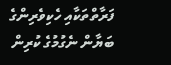ފަރާތްތަކާއި ހެކިވެރިންގެ ބަޔާން ނެގުމުގެ ކުރިން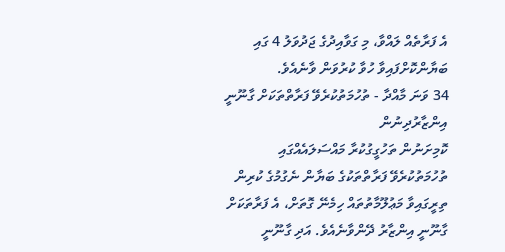އެ ފަރާތެއް ލައްވާ، މި ގަވާއިދުގެ ޖަދުވަލު 4 ގައި ބަޔާންކޮށްފައިވާ ހުވާ ކުރުވަން ވާނެއެވެ.
34 ވަނަ މާއްދާ - ތުހުމަތުކުރެވޭ ފަރާތްތަކަށް ގާނޫނީ އިންޒާރުދިނުން
ކޮމިށަނުން ތަހުގީގުކުރާ މައްސަލައެއްގައި ތުހުމަތުކުރެވޭ ފަރާތްތަކުގެ ބަޔާން ނެގުމުގެ ކުރިން ތިރީގައިވާ މަޢުލޫމާތުތައް ހިމެނޭ ގޮތަށް، އެ ފަރާތަކަށް ގާނޫނީ އިންޒާރު ދޭންވާނެއެވެ. އަދި ގާނޫނީ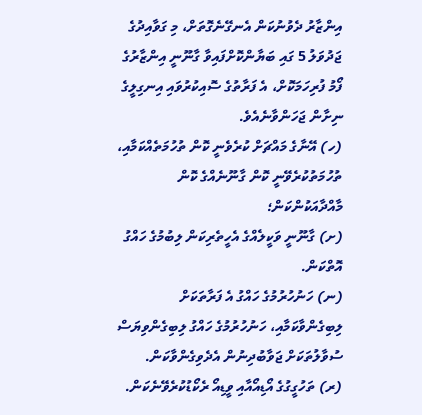އިންޒާރު ދެވުނުކަން އެނގޭނެގޮތަށް، މި ގަވާއިދުގެ ޖަދުވަލު 5 ގައި ބަޔާންކޮށްފައިވާ ގާނޫނީ އިންޒާރުގެ ފޯމު ފުރިހަމަކޮށް، އެ ފަރާތުގެ ސޮއިކުރުވައި އިނގިލީގެ ނިށާން ޖަހަންވާނެއެވެ.
(ހ) އޭނާގެ މައްޗަށް ކުރެވެނީ ކޮން ތުހުމަތެއްކަމާއި، ތުހުމަތުކުރެވޭނީ ކޮން ގާނޫނެއްގެ ކޮން މާއްދާއަކުންކަން؛
(ށ) ގާނޫނީ ވަކީލެއްގެ އެހީތެރިކަން ލިބުމުގެ ހައްގު އޮތްކަން.
(ނ) ހަނުހުރުމުގެ ހައްގު އެ ފަރާތަކަށް ލިބިގެންވާކަމާއި، ހަނުހުރުމުގެ ހައްގު ލިބިގެންވިޔަސް ސުވާލުތަކަށް ޖަވާބުދިނުން އެދެވިގެންވާކަން.
(ރ) ތަހުގީގުގެ އޯޑިއޯއާއި ވީޑިއޯ ރެކޯޑުކުރެވޭނެކަން.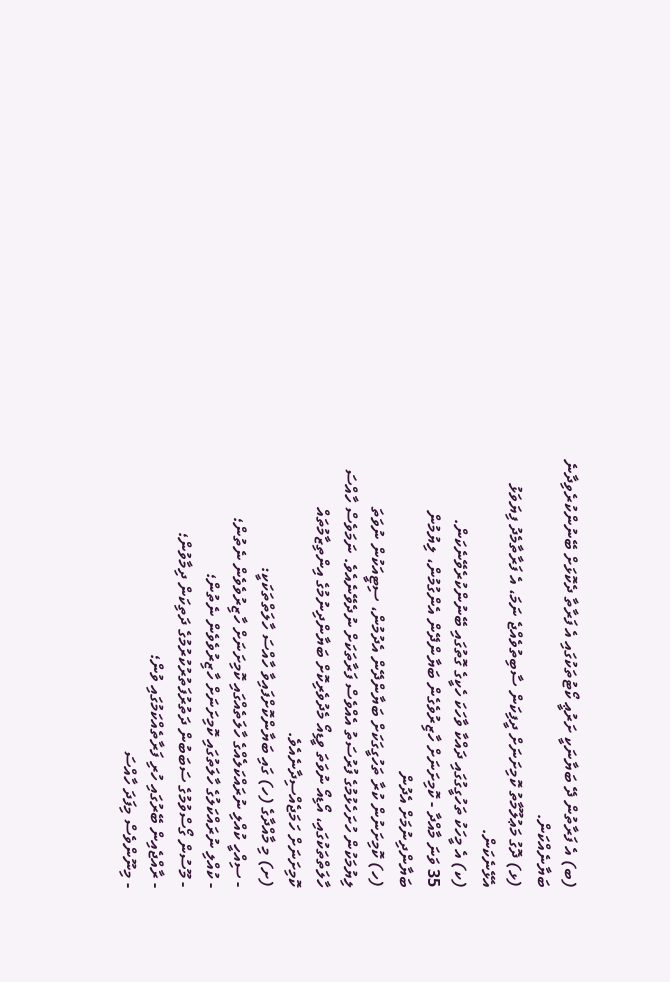(ބ) އެ ފަރާތުން ދޭ ބަޔާނަކީ ށަރުޢީ ކޯޓުތަކުގައި އެ ފަރާތާ ދެކޮޅަށް ބޭނުންކުރެވިދާނެ ބަޔާނެއްކަން.
(ޅ) ދޮގު މަޢުލޫމާތު ކޮމިށަނަށް ދީފިކަން ސާބިތުވެއްޖެ ނަމަ، އެ ފަރާތާމެދު ފިޔަވަޅު އެޅޭނެކަން.
(ކ) އެ މީހަކު ތަހުގީގުގައި ދައްކާ ވާހަކަ ހެކީގެ ގޮތުގައި ބޭނުންކުރެވޭނެކަން.
35 ވަނަ މާއްދާ - ކޮމިށަނަށް ހާޒިރުވެގެން ބަޔާންދޭން އެންގުމުން، ލިޔުމުން ބަޔާންދިނުމަށް އެދުން
(ހ) ކޮމިށަނުން ކުރާ ތަހުގީގަކަށް ބަޔާންދޭން އެދުމުން، ސިޓީއަކުން ނުވަތަ ލިޔުމަކުން ހުށަހެޅުމުގެ ފުރުސަތު އެއްވެސް ފަރާތަކަށް ނުދެވޭނެއެވެ. ނަމަވެސް ހާއްސަ ހާލަތްތަކުގައި، އޯޑިއޯ ނުވަތަ ވީޑިއޯ މެދުވެރިކޮށް ބަޔާންދިނުމުގެ އިންތިޒާމުތައް ކޮމިށަނަށް ހަމަޖެއްސިދާނެއެވެ.
(ށ) މި މާއްދާގެ (ހ) ގައި ބަޔާންކޮށްފައިވާ ހާއްސަ ހާލަތްތަކަކީ:
- ސިއްހީ ކުއްލި ނުރައްކަލެއްގެ ހާލަތެއްގައި ކޮމިށަނަށް ހާޒިރުވެވެން ނެތުން؛
- ކުއްލި ނުރައްކަލުގެ ހާލަތުގައި ކޮމިށަނަށް ހާޒިރުވެވެން ނެތުން؛
- މޫސުން ގޯސްވުމުގެ ސަބަބުން ދަތުރުފަތުރުކުރުމުގެ ދަތިކަން ދިމާވުން؛
- ރާއްޖެއިން ބޭރުގައި ހުރި ފަރާތެއްކަމުގައި ވުން؛
- މިނޫންވެސް މިފަދަ ހާއްސަ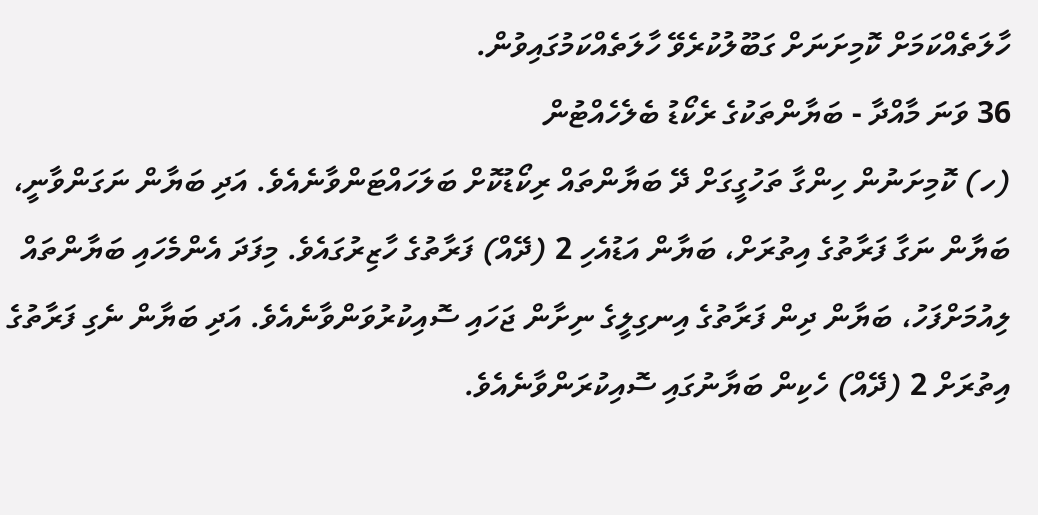ހާލަތެއްކަމަށް ކޮމިށަނަށް ގަބޫލުކުރެވޭ ހާލަތެއްކަމުގައިވުން.
36 ވަނަ މާއްދާ - ބަޔާންތަކުގެ ރެކޯޑު ބެލެހެއްޓުން
(ހ) ކޮމިށަނުން ހިންގާ ތަހުގީގަށް ދޭ ބަޔާންތައް ރިކޯޑުކޮށް ބަލަހައްޓަންވާނެއެވެ. އަދި ބަޔާން ނަގަންވާނީ، ބަޔާން ނަގާ ފަރާތުގެ އިތުރަށް، ބަޔާން އަޑުއެހި 2 (ދޭއް) ފަރާތުގެ ހާޒިރުގައެވެ. މިފަދަ އެންމެހައި ބަޔާންތައް ލިއުމަށްފަހު، ބަޔާން ދިން ފަރާތުގެ އިނގިލީގެ ނިށާން ޖަހައި ސޮއިކުރުވަންވާނެއެވެ. އަދި ބަޔާން ނެގި ފަރާތުގެ އިތުރަށް 2 (ދޭއް) ހެކިން ބަޔާނުގައި ސޮއިކުރަންވާނެއެވެ.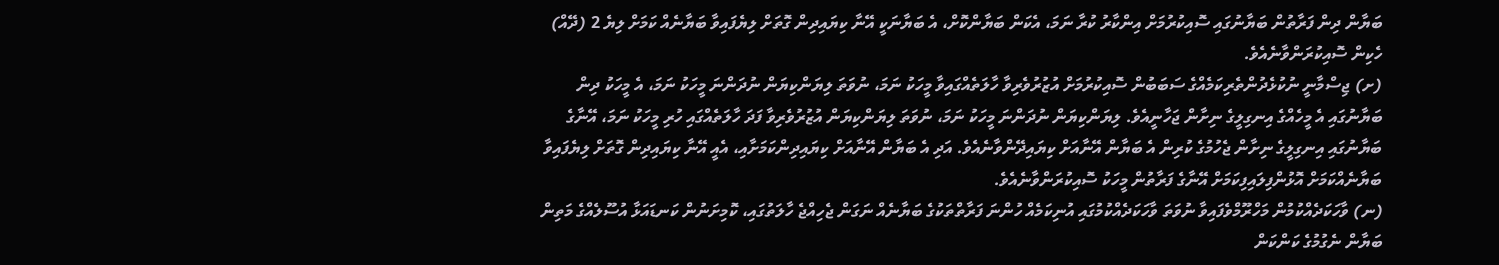ބަޔާން ދިން ފަރާތުން ބަޔާނުގައި ސޮއިކުރުމަށް އިންކާރު ކުރާ ނަމަ، އެކަން ބަޔާންކޮށް، އެ ބަޔާނަކީ އޭނާ ކިޔައިދިން ގޮތަށް ލިޔެފައިވާ ބަޔާނެއް ކަމަށް ލިޔެ 2 (ދޭއް) ހެކިން ސޮއިކުރަންވާނެއެވެ.
(ށ) ޖިސްމާނީ ނުކުޅެދުންތެރިކަމެއްގެ ސަބަބުން ސޮއިކުރުމަށް އުޒުރުވެރިވާ ހާލަތެއްގައިވާ މީހަކު ނަމަ، ނުވަތަ ލިޔަންކިޔަން ނުދަންނަ މީހަކު ނަމަ، އެ މީހަކު ދިން ބަޔާނުގައި އެ މީހެއްގެ އިނގިލީގެ ނިށާން ޖަހާނީއެވެ. ލިޔަންކިޔަން ނުދަންނަ މީހަކު ނަމަ، ނުވަތަ ލިޔަންކިޔަން އުޒުރުވެރިވާ ފަދަ ހާލަތެއްގައި ހުރި މީހަކު ނަމަ، އޭނާގެ ބަޔާނުގައި އިނގިލީގެ ނިށާން ޖެހުމުގެ ކުރިން އެ ބަޔާން އޭނާއަށް ކިޔައިދޭންވާނެއެވެ. އަދި އެ ބަޔާން އޭނާއަށް ކިޔައިދިންކަމަށާއި، އެއީ އޭނާ ކިޔައިދިން ގޮތަށް ލިޔެފައިވާ ބަޔާނެއްކަމަށް އޮޅުންފިލައިފިކަމަށް އޭނާގެ ފަރާތުން މީހަކު ސޮއިކުރަންވާނެއެވެ.
(ނ) ވާހަކަދެއްކުމުން މަހްރޫމްވެފައިވާ ނުވަތަ ވާހަކަދެއްކުމުގައި އުނިކަމެއް ހުންނަ ފަރާތްތަކުގެ ބަޔާނެއް ނަގަން ޖެހިއްޖެ ހާލަތުގައި، ކޮމިށަނުން ކަނޑައަޅާ އުސޫލެއްގެ މަތިން ބަޔާން ނެގުމުގެ ކަންކަން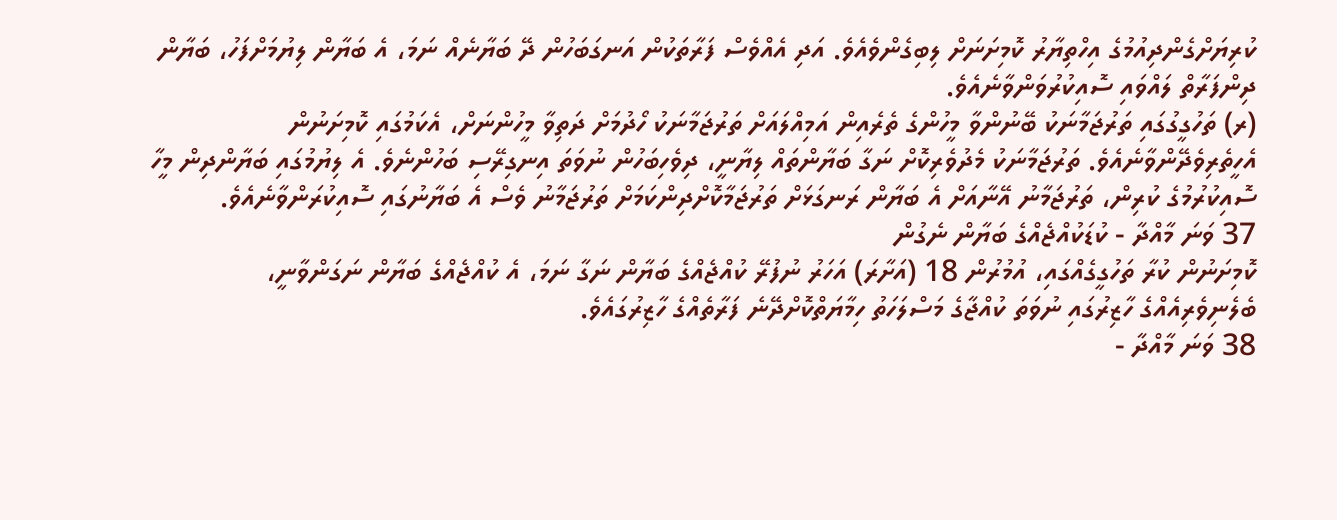ކުރިޔަށްގެންދިއުމުގެ އިހްތިޔާރު ކޮމިށަނަށް ލިބިގެންވެއެވެ. އަދި އެއްވެސް ފަރާތަކުން އަނގަބަހުން ދޭ ބަޔާނެއް ނަމަ، އެ ބަޔާން ލިޔުމަށްފަހު، ބަޔާން ދިންފަރާތް ލައްވައި ސޮއިކުރުވަންވާނެއެވެ.
(ރ) ތަހުގީގުގައި ތަރުޖަމާނަކު ބޭނުންވާ މީހުންގެ ތެރެއިން އަމިއްލައަށް ތަރުޖަމާނަކު ހޯދުމަށް ދަތިވާ މީހުންނަށް، އެކަމުގައި ކޮމިށަނުން އެހީތެރިވެދޭންވާނެއެވެ. ތަރުޖަމާނަކު މެދުވެރިކޮށް ނަގާ ބަޔާންތައް ލިޔާނީ، ދިވެހިބަހުން ނުވަތަ އިނގިރޭސި ބަހުންނެވެ. އެ ލިޔުމުގައި ބަޔާންދިން މީހާ ސޮއިކުރުމުގެ ކުރިން، ތަރުޖަމާނު އޭނާއަށް އެ ބަޔާން ރަނގަޅަށް ތަރުޖަމާކޮށްދިންކަމަށް ތަރުޖަމާނު ވެސް އެ ބަޔާނުގައި ސޮއިކުރަންވާނެއެވެ.
37 ވަނަ މާއްދާ - ކުޑަކުއްޖެއްގެ ބަޔާން ނެގުން
ކޮމިށަނުން ކުރާ ތަހުގީގެއްގައި، އުމުރުން 18 (އަށާރަ) އަހަރު ނުފުރޭ ކުއްޖެއްގެ ބަޔާން ނަގާ ނަމަ، އެ ކުއްޖެއްގެ ބަޔާން ނަގަންވާނީ، ބެލެނިވެރިއެއްގެ ހާޒިރުގައި ނުވަތަ ކުއްޖާގެ މަސްލަހަތު ހިމާޔަތްކޮށްދޭނެ ފަރާތެއްގެ ހާޒިރުގައެވެ.
38 ވަނަ މާއްދާ -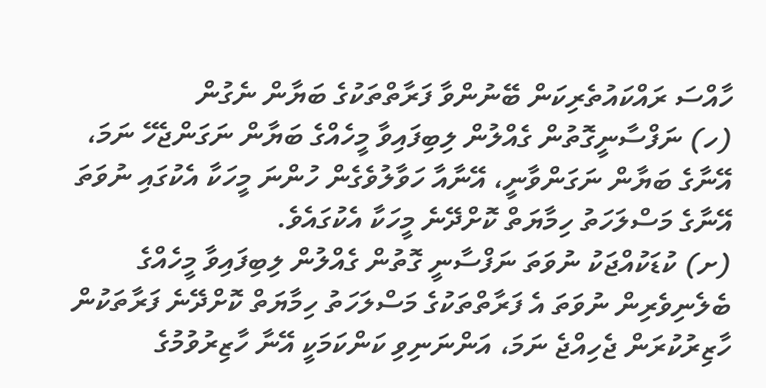ހާއްސަ ރައްކައުތެރިކަން ބޭނުންވާ ފަރާތްތަކުގެ ބަޔާން ނެގުން
(ހ) ނަފްސާނީގޮތުން ގެއްލުން ލިބިފައިވާ މީހެއްގެ ބަޔާން ނަގަންޖެހޭ ނަމަ، އޭނާގެ ބަޔާން ނަގަންވާނީ، އޭނާއާ ހަވާލުވެގެން ހުންނަ މީހަކާ އެކުގައި ނުވަތަ އޭނާގެ މަސްލަހަތު ހިމާޔަތް ކޮށްދޭނެ މީހަކާ އެކުގައެވެ.
(ށ) ކުޑަކުއްޖަކު ނުވަތަ ނަފްސާނީ ގޮތުން ގެއްލުން ލިބިފައިވާ މީހެއްގެ ބެލެނިވެރިން ނުވަތަ އެ ފަރާތްތަކުގެ މަސްލަހަތު ހިމާޔަތް ކޮށްދޭނެ ފަރާތަކުން ހާޒިރުކުރަން ޖެހިއްޖެ ނަމަ، އަންނަނިވި ކަންކަމަކީ އޭނާ ހާޒިރުވުމުގެ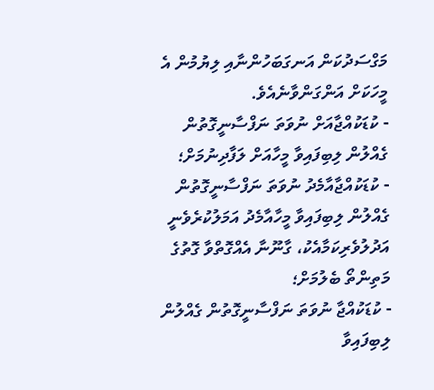މަގްސަދުކަން އަނގަބަހުންނާއި ލިޔުމުން އެ މީހަކަށް އަންގަންވާނެއެވެ.
- ކުޑަކުއްޖާއަށް ނުވަތަ ނަފްސާނީގޮތުން ގެއްލުން ލިބިފައިވާ މީހާއަށް ލަފާދިނުމަށް؛
- ކުޑަކުއްޖާއާމެދު ނުވަތަ ނަފްސާނީގޮތުން ގެއްލުން ލިބިފައިވާ މީހާއާމެދު އަމަލުކުރެވެނީ އަދުލުވެރިކަމާއެކު، ގާނޫނާ އެއްގޮތްވާ ގޮތުގެ މަތިންތޯ ބެލުމަށް؛
- ކުޑަކުއްޖާ ނުވަތަ ނަފްސާނީގޮތުން ގެއްލުން ލިބިފައިވާ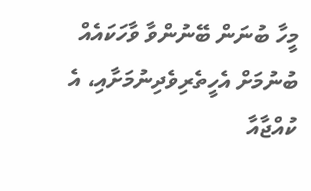މީހާ ބުނަން ބޭނުންވާ ވާހަކައެއް ބުނުމަށް އެހީތެރިވެދިނުމަށާއި، އެ ކުއްޖާއާ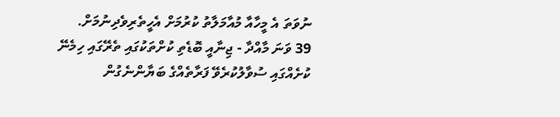ނުވަތަ އެ މީހާއާ މުއާމަލާތު ކުރުމަށް އެހީތެރިވެދިނުމަށް.
39 ވަނަ މާއްދާ - ޖިނާއީ ބޮޑެތި ކުށްތަކުގައި ތެރޭގައި ހިމެނޭ ކުށެއްގައި ސުވާލުކުރެވޭ ފަރާތެއްގެ ބަޔާންނެގުން